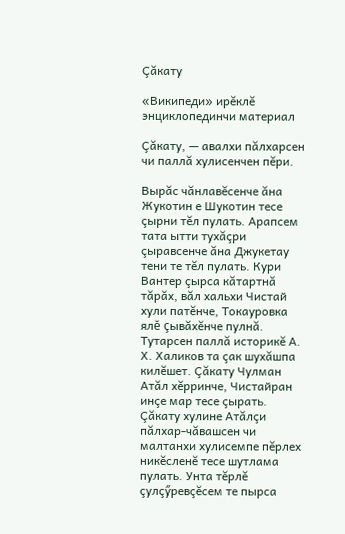Çăкату

«Википеди» ирĕклĕ энциклопединчи материал

Çăкату, — авалхи пăлхарсен чи паллă хулисенчен пĕри.

Вырăс чăнлавĕсенче ăна Жукотин е Шукотин тесе çырни тĕл пулать. Арапсем тата ытти тухăçри çыравсенче ăна Джукетау тени те тĕл пулать. Кури Вантер çырса кăтартнă тăрăх, вăл хальхи Чистай хули патĕнче, Токауровка ялĕ çывăхĕнче пулнă. Тутарсен паллă историкĕ А. Х. Халиков та çак шухăшпа килĕшет. Çăкату Чулман Атăл хĕрринче, Чистайран инçе мар тесе çырать. Çăкату хулине Атăлçи пăлхар-чăвашсен чи малтанхи хулисемпе пĕрлех никĕсленĕ тесе шутлама пулать. Унта тĕрлĕ çулçӳревçĕсем те пырса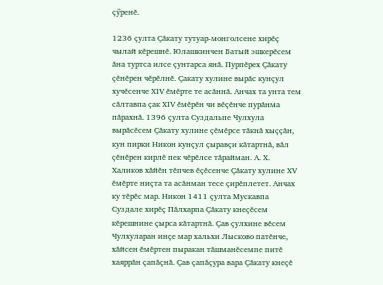çӳренĕ.

1236 çулта Çăкату тутуар-монголсене хирĕç чылай кĕрешнĕ. Юлашкинчен Батый эшкерĕсем ăна туртса илсе çунтарса янă. Пурпĕрех Çăкату çĕнĕрен чĕрĕлнĕ. Çакату хулине вырăс кунçул хучĕсенче XIV ĕмĕрте те асăннă. Анчах та унта тем сăлтавпа çак XIV ĕмĕрĕн чи вĕçĕнче пурăнма пăрахнă. 1396 çулта Суздальпе Чулхула вырăсĕсем Çăкату хулине çĕмĕрсе тăкнă хыççăн, кун пирки Никон кунçул çыравçи кăтартнă, вăл çĕнĕрен кирлĕ пек чĕрĕлсе тăрайман. А. Х. Халиков хăйĕн тĕпчев ĕçĕсенче Çăкату хулине XV ĕмĕрте ниçта та асăнман тесе çирĕплетет. Анчах ку тĕрĕс мар. Никон 1411 çулта Мускавпа Суздале хирĕç Пăлхарпа Çăкату кнеçĕсем кĕрешнине çырса кăтартнă. Çав çулхине вĕсем Чулхуларан инçе мар хальхи Лысково патĕнче, хăйсен ĕмĕртен пыракан тăшманĕсемпе питĕ хаяррăн çапăçнă. Çав çапăçура вара Çăкату кнеçĕ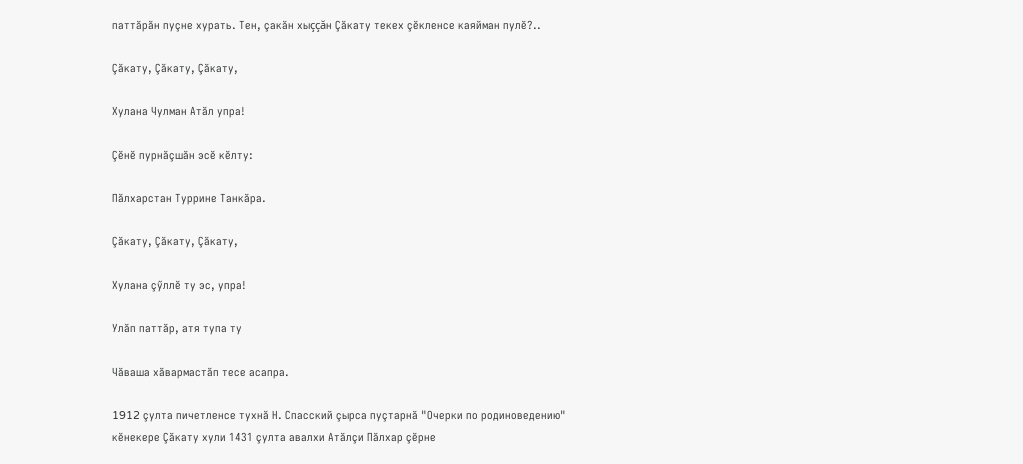паттăрăн пуçне хурать. Тен, çакăн хыççăн Çăкату текех çĕкленсе каяйман пулĕ?..

Çăкату, Çăкату, Çăкату,

Хулана Чулман Атăл упра!

Çĕнĕ пурнăçшăн эсĕ кĕлту:

Пăлхарстан Туррине Танкăра.

Çăкату, Çăкату, Çăкату,

Хулана çӳллĕ ту эс, упра!

Улăп паттăр, атя тупа ту

Чăваша хăвармастăп тесе асапра.

1912 çулта пичетленсе тухнă Н. Спасский çырса пуçтарнă "Очерки по родиноведению" кĕнекере Çăкату хули 1431 çулта авалхи Атăлçи Пăлхар çĕрне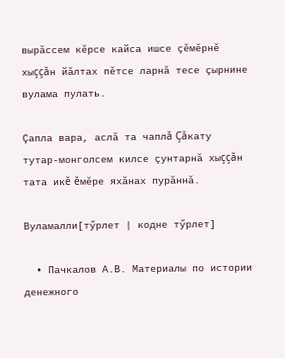вырăссем кĕрсе кайса ишсе çĕмĕрнĕ хыççăн йăлтах пĕтсе ларнă тесе çырнине вулама пулать.

Çапла вара, аслă та чаплă Çăкату тутар-монголсем килсе çунтарнă хыççăн тата икĕ ĕмĕре яхăнах пурăннă.

Вуламалли[тӳрлет | кодне тӳрлет]

  • Пачкалов А.В. Материалы по истории денежного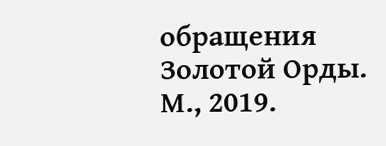обращения Золотой Орды. М., 2019.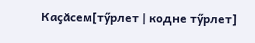Каҫӑсем[тӳрлет | кодне тӳрлет]